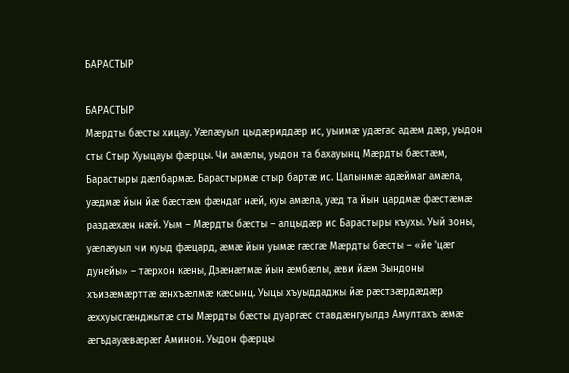БАРАСТЫР

БАРАСТЫР
Мæрдты бæсты хицау. Уæлæуыл цыдæриддæр ис, уыимæ удæгас адæм дæр, уыдон сты Стыр Хуыцауы фæрцы. Чи амæлы, уыдон та бахауынц Мæрдты бæстæм, Барастыры дæлбармæ. Барастырмæ стыр бартæ ис. Цалынмæ адæймаг амæла, уæдмæ йын йæ бæстæм фæндаг нæй, куы амæла, уæд та йын цардмæ фæстæмæ раздæхæн нæй. Уым – Мæрдты бæсты – алцыдæр ис Барастыры къухы. Уый зоны, уæлæуыл чи куыд фæцард, æмæ йын уымæ гæсгæ Мæрдты бæсты – «йе 'цæг дунейы» – тæрхон кæны, Дзæнæтмæ йын æмбæлы, æви йæм Зындоны хъизæмæрттæ æнхъæлмæ кæсынц. Уыцы хъуыддаджы йæ рæстзæрдæдæр æххуысгæнджытæ сты Мæрдты бæсты дуаргæс ставдæнгуылдз Амултахъ æмæ æгъдауæвæрæг Аминон. Уыдон фæрцы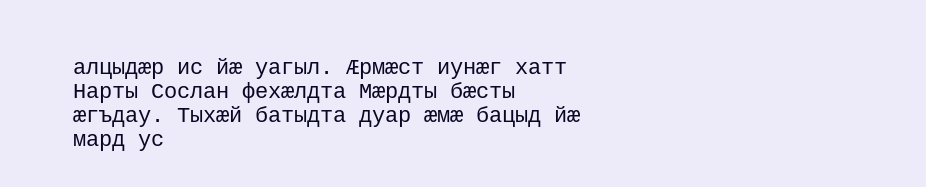алцыдæр ис йæ уагыл. Æрмæст иунæг хатт Нарты Сослан фехæлдта Мæрдты бæсты æгъдау. Тыхæй батыдта дуар æмæ бацыд йæ мард ус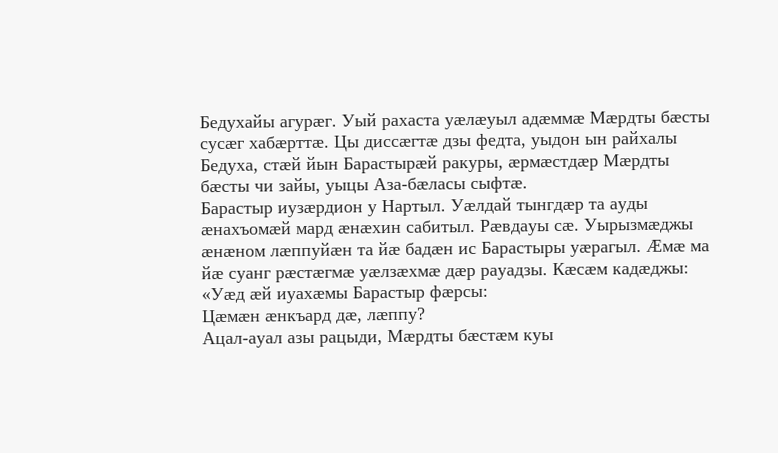Бедухайы агурæг. Уый рахаста уæлæуыл адæммæ Мæрдты бæсты сусæг хабæрттæ. Цы диссæгтæ дзы федта, уыдон ын райхалы Бедуха, стæй йын Барастырæй ракуры, æрмæстдæр Мæрдты бæсты чи зайы, уыцы Аза-бæласы сыфтæ.
Барастыр иузæрдион у Нартыл. Уæлдай тынгдæр та ауды æнахъомæй мард æнæхин сабитыл. Рæвдауы сæ. Уырызмæджы æнæном лæппуйæн та йæ бадæн ис Барастыры уæрагыл. Æмæ ма йæ суанг рæстæгмæ уæлзæхмæ дæр рауадзы. Кæсæм кадæджы:
«Уæд æй иуахæмы Барастыр фæрсы:
Цæмæн æнкъард дæ, лæппу?
Ацал-ауал азы рацыди, Мæрдты бæстæм куы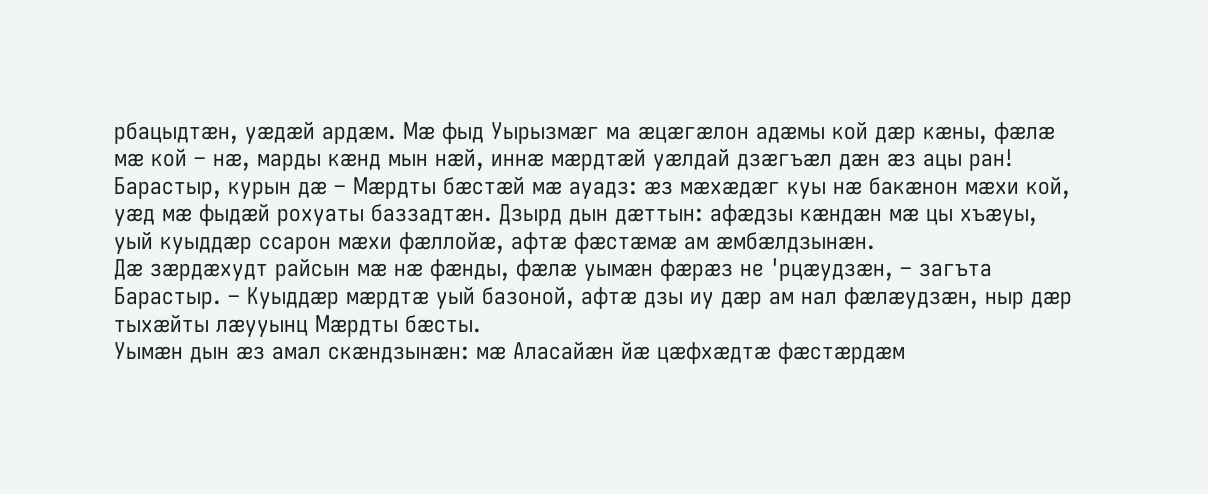рбацыдтæн, уæдæй ардæм. Мæ фыд Уырызмæг ма æцæгæлон адæмы кой дæр кæны, фæлæ мæ кой – нæ, марды кæнд мын нæй, иннæ мæрдтæй уæлдай дзæгъæл дæн æз ацы ран! Барастыр, курын дæ – Мæрдты бæстæй мæ ауадз: æз мæхæдæг куы нæ бакæнон мæхи кой, уæд мæ фыдæй рохуаты баззадтæн. Дзырд дын дæттын: афæдзы кæндæн мæ цы хъæуы, уый куыддæр ссарон мæхи фæллойæ, афтæ фæстæмæ ам æмбæлдзынæн.
Дæ зæрдæхудт райсын мæ нæ фæнды, фæлæ уымæн фæрæз не 'рцæудзæн, – загъта Барастыр. – Куыддæр мæрдтæ уый базоной, афтæ дзы иу дæр ам нал фæлæудзæн, ныр дæр тыхæйты лæууынц Мæрдты бæсты.
Уымæн дын æз амал скæндзынæн: мæ Аласайæн йæ цæфхæдтæ фæстæрдæм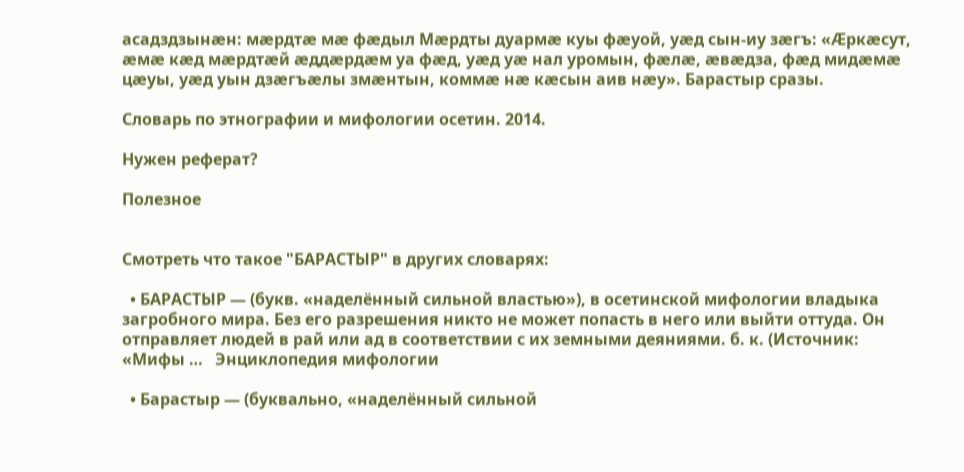асадздзынæн: мæрдтæ мæ фæдыл Мæрдты дуармæ куы фæуой, уæд сын-иу зæгъ: «Æркæсут, æмæ кæд мæрдтæй æддæрдæм уа фæд, уæд уæ нал уромын, фæлæ, æвæдза, фæд мидæмæ цæуы, уæд уын дзæгъæлы змæнтын, коммæ нæ кæсын аив нæу». Барастыр сразы.

Словарь по этнографии и мифологии осетин. 2014.

Нужен реферат?

Полезное


Смотреть что такое "БАРАСТЫР" в других словарях:

  • БАРАСТЫР — (букв. «наделённый сильной властью»), в осетинской мифологии владыка загробного мира. Без его разрешения никто не может попасть в него или выйти оттуда. Он отправляет людей в рай или ад в соответствии с их земными деяниями. б. к. (Источник: «Мифы …   Энциклопедия мифологии

  • Барастыр — (буквально, «наделённый сильной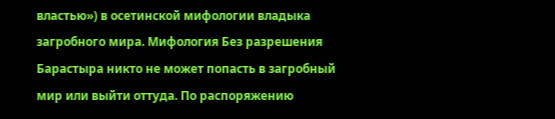властью») в осетинской мифологии владыка загробного мира. Мифология Без разрешения Барастыра никто не может попасть в загробный мир или выйти оттуда. По распоряжению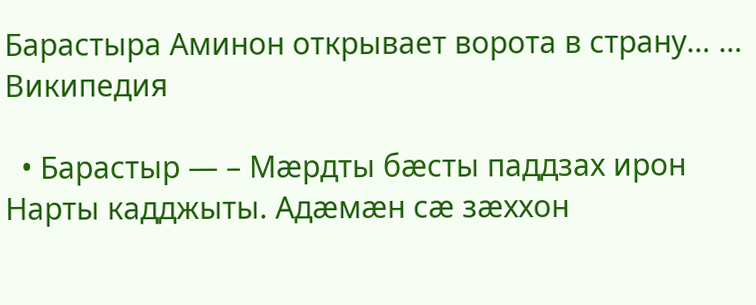Барастыра Аминон открывает ворота в страну… …   Википедия

  • Барастыр — – Мæрдты бæсты паддзах ирон Нарты кадджыты. Адæмæн сæ зæххон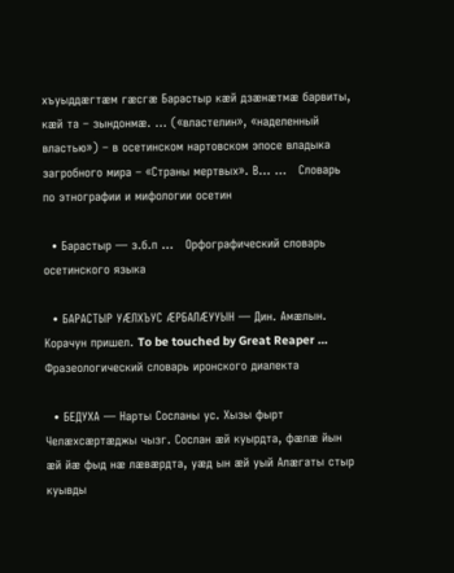хъуыддæгтæм гæсгæ Барастыр кæй дзæнæтмæ барвиты, кæй та – зындонмæ. … («властелин», «наделенный властью») – в осетинском нартовском эпосе владыка загробного мира – «Страны мертвых». В… …   Словарь по этнографии и мифологии осетин

  • Барастыр — з.б.п …   Орфографический словарь осетинского языка

  • БАРАСТЫР УÆЛХЪУС ÆРБАЛÆУУЫН — Дин. Амæлын. Корачун пришел. To be touched by Great Reaper …   Фразеологический словарь иронского диалекта

  • БЕДУХА — Нарты Сосланы ус. Хызы фырт Челæхсæртæджы чызг. Сослан æй куырдта, фæлæ йын æй йæ фыд нæ лæвæрдта, уæд ын æй уый Алæгаты стыр куывды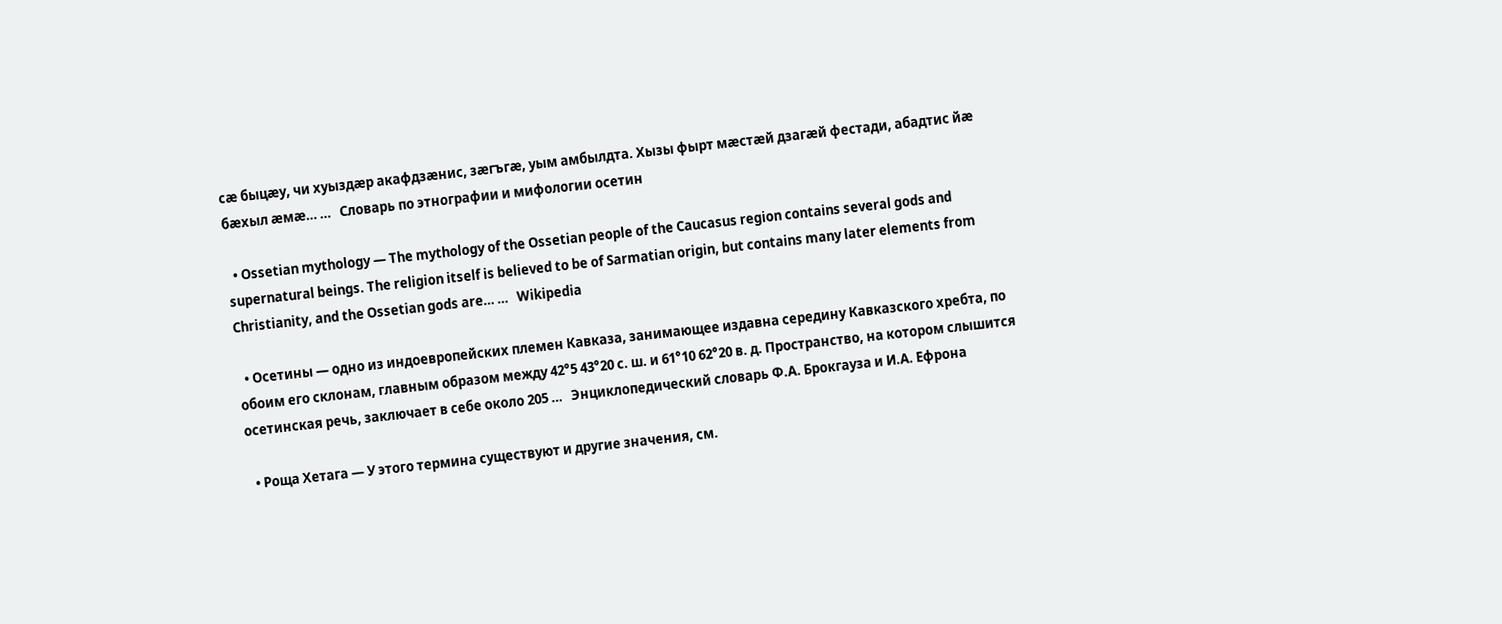сæ быцæу, чи хуыздæр акафдзæнис, зæгъгæ, уым амбылдта. Хызы фырт мæстæй дзагæй фестади, абадтис йæ бæхыл æмæ… …   Словарь по этнографии и мифологии осетин

  • Ossetian mythology — The mythology of the Ossetian people of the Caucasus region contains several gods and supernatural beings. The religion itself is believed to be of Sarmatian origin, but contains many later elements from Christianity, and the Ossetian gods are… …   Wikipedia

  • Осетины — одно из индоевропейских племен Кавказа, занимающее издавна середину Кавказского хребта, по обоим его склонам, главным образом между 42°5 43°20 с. ш. и 61°10 62°20 в. д. Пространство, на котором слышится осетинская речь, заключает в себе около 205 …   Энциклопедический словарь Ф.А. Брокгауза и И.А. Ефрона

  • Роща Хетага — У этого термина существуют и другие значения, см.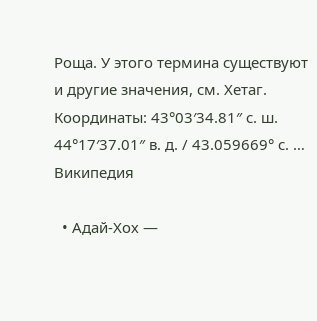Роща. У этого термина существуют и другие значения, см. Хетаг. Координаты: 43°03′34.81″ с. ш. 44°17′37.01″ в. д. / 43.059669° с. …   Википедия

  • Адай-Хох —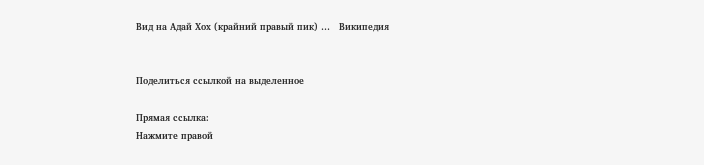Вид на Адай Хох (крайний правый пик) …   Википедия


Поделиться ссылкой на выделенное

Прямая ссылка:
Нажмите правой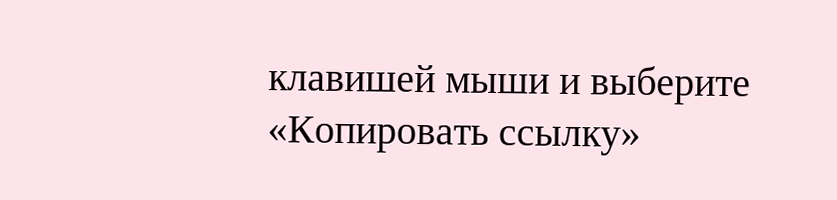клавишей мыши и выберите «Копировать ссылку»